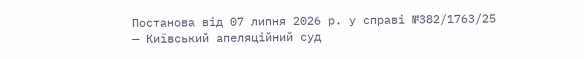Постанова від 07 липня 2026 р. у справі №382/1763/25 — Київський апеляційний суд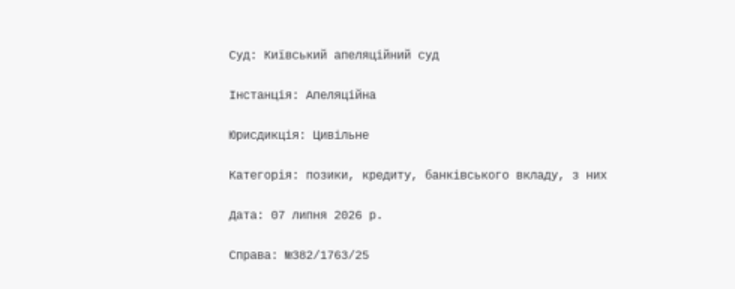Суд: Київський апеляційний суд

Інстанція: Апеляційна

Юрисдикція: Цивільне

Категорія: позики, кредиту, банківського вкладу, з них

Дата: 07 липня 2026 р.

Справа: №382/1763/25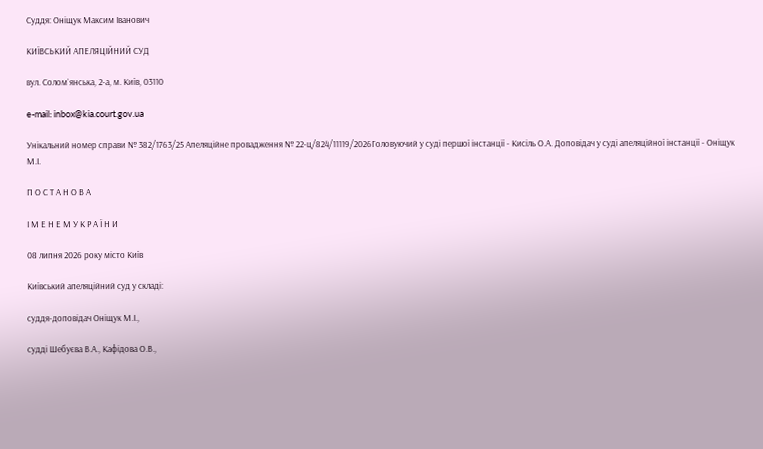Суддя: Оніщук Максим Іванович

КИЇВСЬКИЙ АПЕЛЯЦІЙНИЙ СУД

вул. Солом`янська, 2-а, м. Київ, 03110

e-mail: inbox@kia.court.gov.ua

Унікальний номер справи № 382/1763/25 Апеляційне провадження № 22-ц/824/11119/2026Головуючий у суді першої інстанції - Кисіль О.А. Доповідач у суді апеляційної інстанції - Оніщук М.І.

П О С Т А Н О В А

І М Е Н Е М У К Р А Ї Н И

08 липня 2026 року місто Київ

Київський апеляційний суд у складі:

суддя-доповідач Оніщук М.І.,

судді Шебуєва В.А., Кафідова О.В.,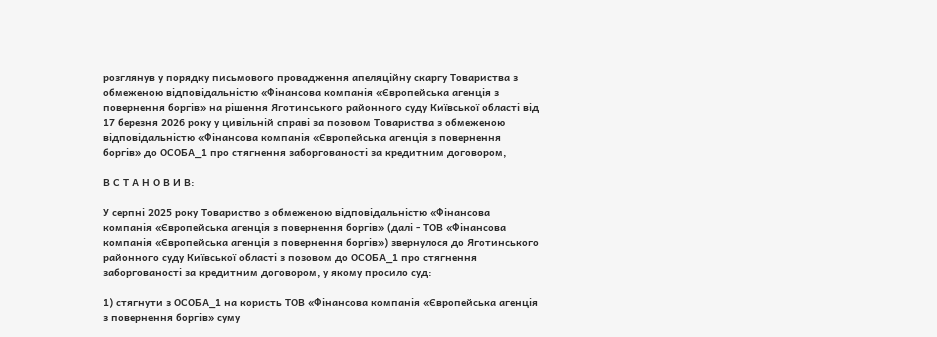розглянув у порядку письмового провадження апеляційну скаргу Товариства з обмеженою відповідальністю «Фінансова компанія «Європейська агенція з повернення боргів» на рішення Яготинського районного суду Київської області від 17 березня 2026 року у цивільній справі за позовом Товариства з обмеженою відповідальністю «Фінансова компанія «Європейська агенція з повернення боргів» до ОСОБА_1 про стягнення заборгованості за кредитним договором,

В С Т А Н О В И В:

У серпні 2025 року Товариство з обмеженою відповідальністю «Фінансова компанія «Європейська агенція з повернення боргів» (далі - ТОВ «Фінансова компанія «Європейська агенція з повернення боргів») звернулося до Яготинського районного суду Київської області з позовом до ОСОБА_1 про стягнення заборгованості за кредитним договором, у якому просило суд:

1) стягнути з ОСОБА_1 на користь ТОВ «Фінансова компанія «Європейська агенція з повернення боргів» суму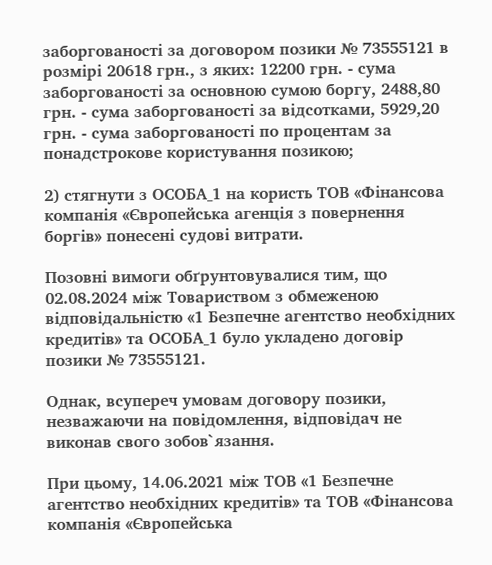заборгованості за договором позики № 73555121 в розмірі 20618 грн., з яких: 12200 грн. - сума заборгованості за основною сумою боргу, 2488,80 грн. - сума заборгованості за відсотками, 5929,20 грн. - сума заборгованості по процентам за понадстрокове користування позикою;

2) стягнути з ОСОБА_1 на користь ТОВ «Фінансова компанія «Європейська агенція з повернення боргів» понесені судові витрати.

Позовні вимоги обґрунтовувалися тим, що 02.08.2024 між Товариством з обмеженою відповідальністю «1 Безпечне агентство необхідних кредитів» та ОСОБА_1 було укладено договір позики № 73555121.

Однак, всупереч умовам договору позики, незважаючи на повідомлення, відповідач не виконав свого зобов`язання.

При цьому, 14.06.2021 між ТОВ «1 Безпечне агентство необхідних кредитів» та ТОВ «Фінансова компанія «Європейська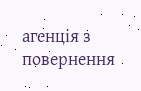агенція з повернення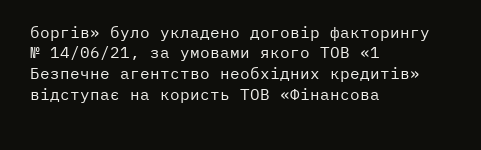боргів» було укладено договір факторингу № 14/06/21, за умовами якого ТОВ «1 Безпечне агентство необхідних кредитів» відступає на користь ТОВ «Фінансова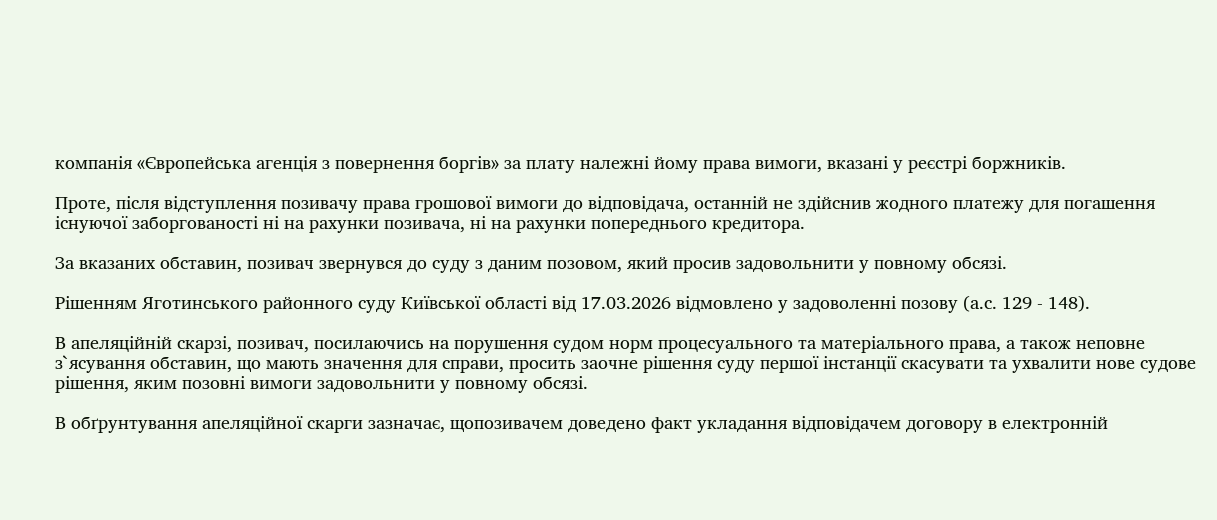компанія «Європейська агенція з повернення боргів» за плату належні йому права вимоги, вказані у реєстрі боржників.

Проте, після відступлення позивачу права грошової вимоги до відповідача, останній не здійснив жодного платежу для погашення існуючої заборгованості ні на рахунки позивача, ні на рахунки попереднього кредитора.

За вказаних обставин, позивач звернувся до суду з даним позовом, який просив задовольнити у повному обсязі.

Рішенням Яготинського районного суду Київської області від 17.03.2026 відмовлено у задоволенні позову (а.с. 129 - 148).

В апеляційній скарзі, позивач, посилаючись на порушення судом норм процесуального та матеріального права, а також неповне з`ясування обставин, що мають значення для справи, просить заочне рішення суду першої інстанції скасувати та ухвалити нове судове рішення, яким позовні вимоги задовольнити у повному обсязі.

В обґрунтування апеляційної скарги зазначає, щопозивачем доведено факт укладання відповідачем договору в електронній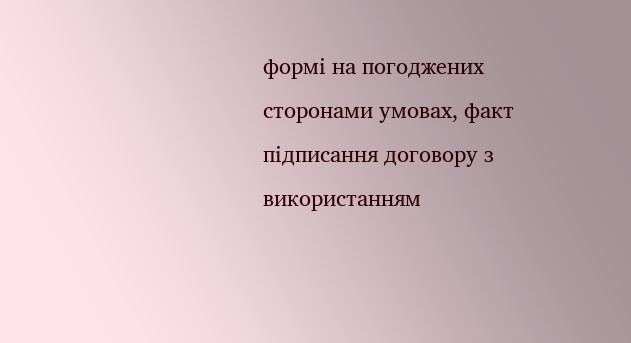формі на погоджених сторонами умовах, факт підписання договору з використанням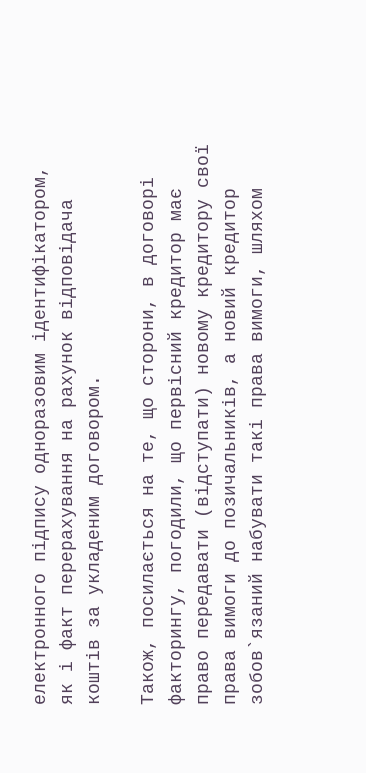електронного підпису одноразовим ідентифікатором, як і факт перерахування на рахунок відповідача коштів за укладеним договором.

Також, посилається на те, що сторони, в договорі факторингу, погодили, що первісний кредитор має право передавати (відступати) новому кредитору свої права вимоги до позичальників, а новий кредитор зобов`язаний набувати такі права вимоги, шляхом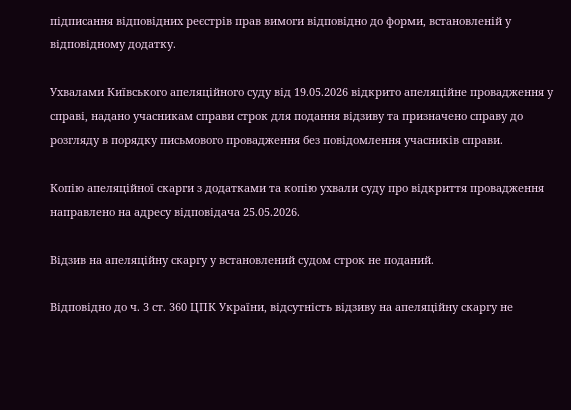підписання відповідних реєстрів прав вимоги відповідно до форми, встановленій у відповідному додатку.

Ухвалами Київського апеляційного суду від 19.05.2026 відкрито апеляційне провадження у справі, надано учасникам справи строк для подання відзиву та призначено справу до розгляду в порядку письмового провадження без повідомлення учасників справи.

Копію апеляційної скарги з додатками та копію ухвали суду про відкриття провадження направлено на адресу відповідача 25.05.2026.

Відзив на апеляційну скаргу у встановлений судом строк не поданий.

Відповідно до ч. 3 ст. 360 ЦПК України, відсутність відзиву на апеляційну скаргу не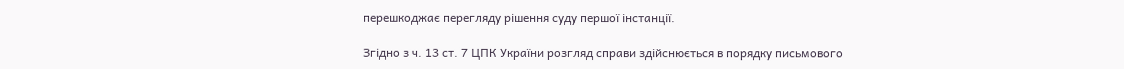перешкоджає перегляду рішення суду першої інстанції.

Згідно з ч. 13 ст. 7 ЦПК України розгляд справи здійснюється в порядку письмового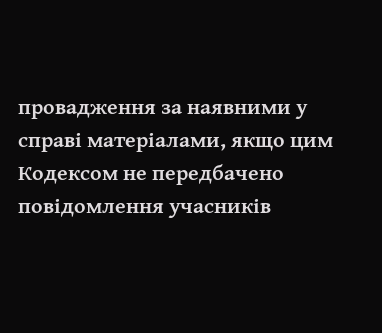провадження за наявними у справі матеріалами, якщо цим Кодексом не передбачено повідомлення учасників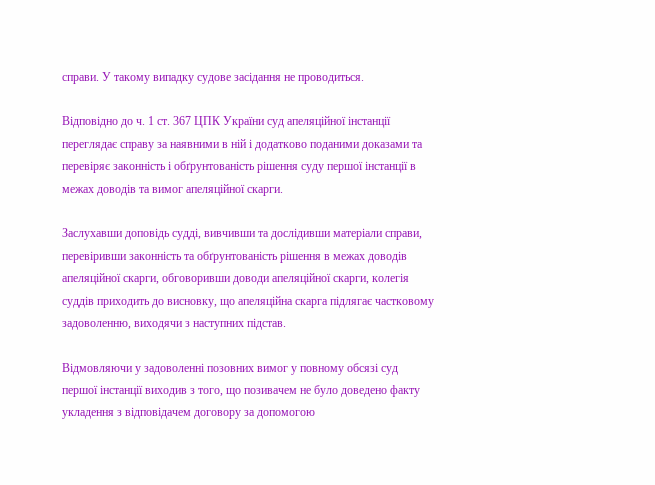справи. У такому випадку судове засідання не проводиться.

Відповідно до ч. 1 ст. 367 ЦПК України суд апеляційної інстанції переглядає справу за наявними в ній і додатково поданими доказами та перевіряє законність і обґрунтованість рішення суду першої інстанції в межах доводів та вимог апеляційної скарги.

Заслухавши доповідь судді, вивчивши та дослідивши матеріали справи, перевіривши законність та обґрунтованість рішення в межах доводів апеляційної скарги, обговоривши доводи апеляційної скарги, колегія суддів приходить до висновку, що апеляційна скарга підлягає частковому задоволенню, виходячи з наступних підстав.

Відмовляючи у задоволенні позовних вимог у повному обсязі суд першої інстанції виходив з того, що позивачем не було доведено факту укладення з відповідачем договору за допомогою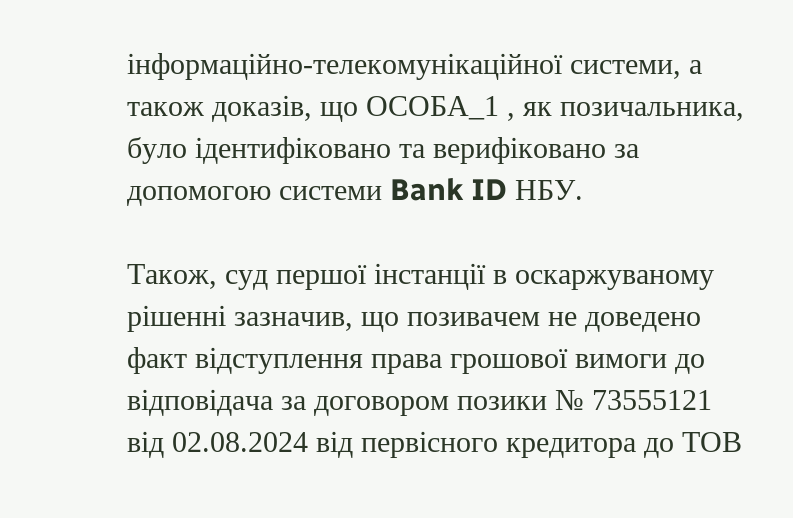інформаційно-телекомунікаційної системи, а також доказів, що ОСОБА_1 , як позичальника, було ідентифіковано та верифіковано за допомогою системи Bank ID НБУ.

Також, суд першої інстанції в оскаржуваному рішенні зазначив, що позивачем не доведено факт відступлення права грошової вимоги до відповідача за договором позики № 73555121 від 02.08.2024 від первісного кредитора до ТОВ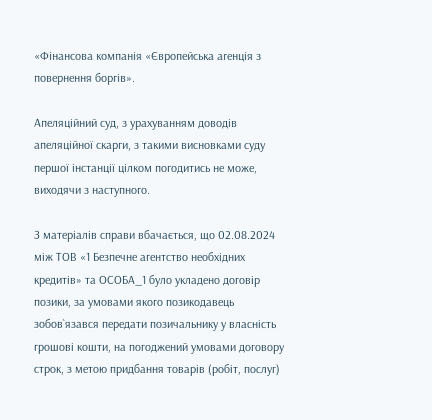«Фінансова компанія «Європейська агенція з повернення боргів».

Апеляційний суд, з урахуванням доводів апеляційної скарги, з такими висновками суду першої інстанції цілком погодитись не може, виходячи з наступного.

З матеріалів справи вбачається, що 02.08.2024 між ТОВ «1 Безпечне агентство необхідних кредитів» та ОСОБА_1 було укладено договір позики, за умовами якого позикодавець зобов`язався передати позичальнику у власність грошові кошти, на погоджений умовами договору строк, з метою придбання товарів (робіт, послуг)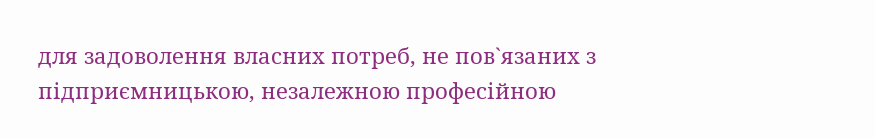для задоволення власних потреб, не пов`язаних з підприємницькою, незалежною професійною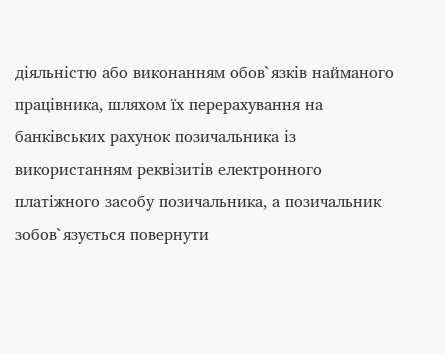діяльністю або виконанням обов`язків найманого працівника, шляхом їх перерахування на банківських рахунок позичальника із використанням реквізитів електронного платіжного засобу позичальника, а позичальник зобов`язується повернути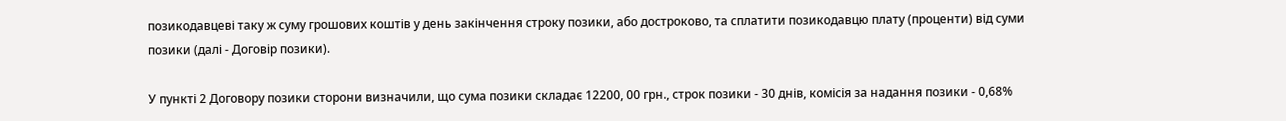позикодавцеві таку ж суму грошових коштів у день закінчення строку позики, або достроково, та сплатити позикодавцю плату (проценти) від суми позики (далі - Договір позики).

У пункті 2 Договору позики сторони визначили, що сума позики складає 12200, 00 грн., строк позики - 30 днів, комісія за надання позики - 0,68%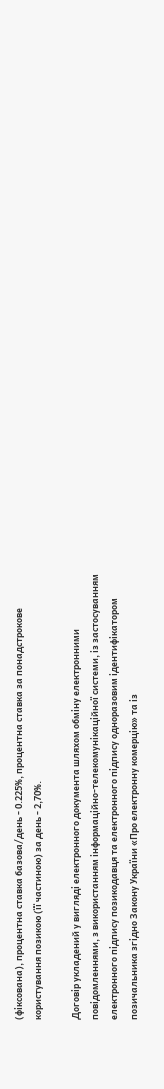(фіксована), процентна ставка базова/день - 0.225%, процентна ставка за понадстрокове користування позикою (її частиною) за день - 2,70%.

Договір укладений у вигляді електронного документа шляхом обміну електронними повідомленнями, з використанням інформаційно-телекомунікаційної системи, із застосуванням електронного підпису позикодавця та електронного підпису одноразовим ідентифікатором позичальника згідно Закону України «Про електронну комерцію» та із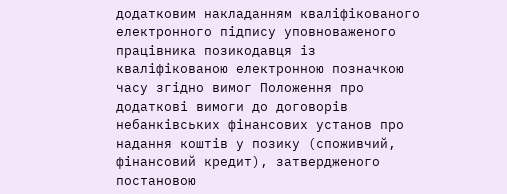додатковим накладанням кваліфікованого електронного підпису уповноваженого працівника позикодавця із кваліфікованою електронною позначкою часу згідно вимог Положення про додаткові вимоги до договорів небанківських фінансових установ про надання коштів у позику (споживчий, фінансовий кредит), затвердженого постановою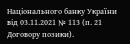Національного банку України від 03.11.2021 № 113 (п. 21 Договору позики).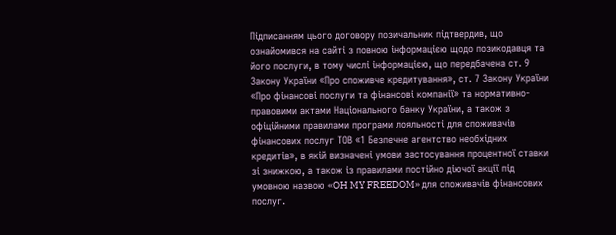Підписанням цього договору позичальник підтвердив, що ознайомився на сайті з повною інформацією щодо позикодавця та його послуги, в тому числі інформацією, що передбачена ст. 9 Закону України «Про споживче кредитування», ст. 7 Закону України «Про фінансові послуги та фінансові компанії» та нормативно-правовими актами Національного банку України, а також з офіційними правилами програми лояльності для споживачів фінансових послуг ТОВ «1 Безпечне агентство необхідних кредитів», в якій визначені умови застосування процентної ставки зі знижкою, а також із правилами постійно діючої акції під умовною назвою «OH MY FREEDOM» для споживачів фінансових послуг.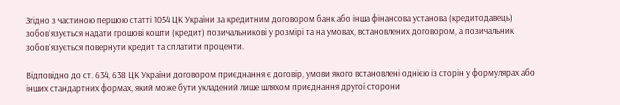Згідно з частиною першою статті 1054 ЦК України за кредитним договором банк або інша фінансова установа (кредитодавець) зобов`язується надати грошові кошти (кредит) позичальникові у розмірі та на умовах, встановлених договором, а позичальник зобов`язується повернути кредит та сплатити проценти.

Відповідно до ст. 634, 638 ЦК України договором приєднання є договір, умови якого встановлені однією із сторін у формулярах або інших стандартних формах, який може бути укладений лише шляхом приєднання другої сторони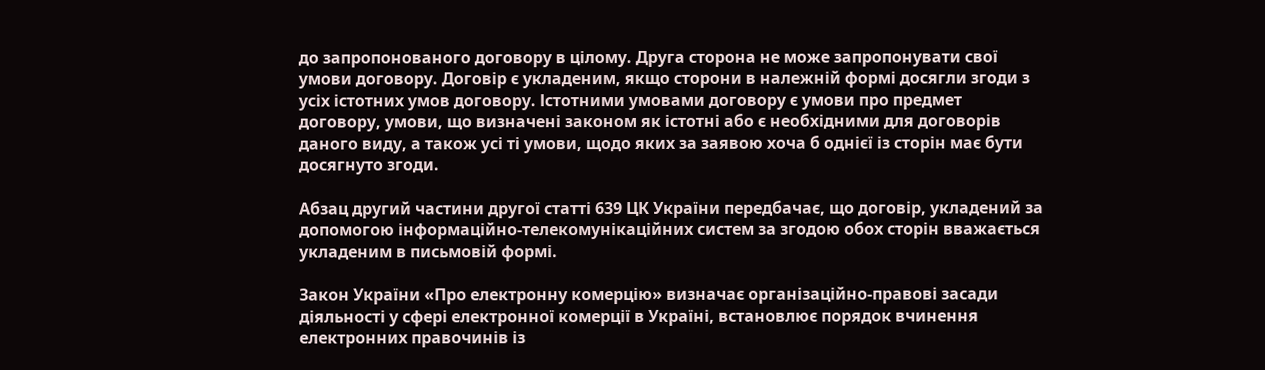до запропонованого договору в цілому. Друга сторона не може запропонувати свої умови договору. Договір є укладеним, якщо сторони в належній формі досягли згоди з усіх істотних умов договору. Істотними умовами договору є умови про предмет договору, умови, що визначені законом як істотні або є необхідними для договорів даного виду, а також усі ті умови, щодо яких за заявою хоча б однієї із сторін має бути досягнуто згоди.

Абзац другий частини другої статті 639 ЦК України передбачає, що договір, укладений за допомогою інформаційно-телекомунікаційних систем за згодою обох сторін вважається укладеним в письмовій формі.

Закон України «Про електронну комерцію» визначає організаційно-правові засади діяльності у сфері електронної комерції в Україні, встановлює порядок вчинення електронних правочинів із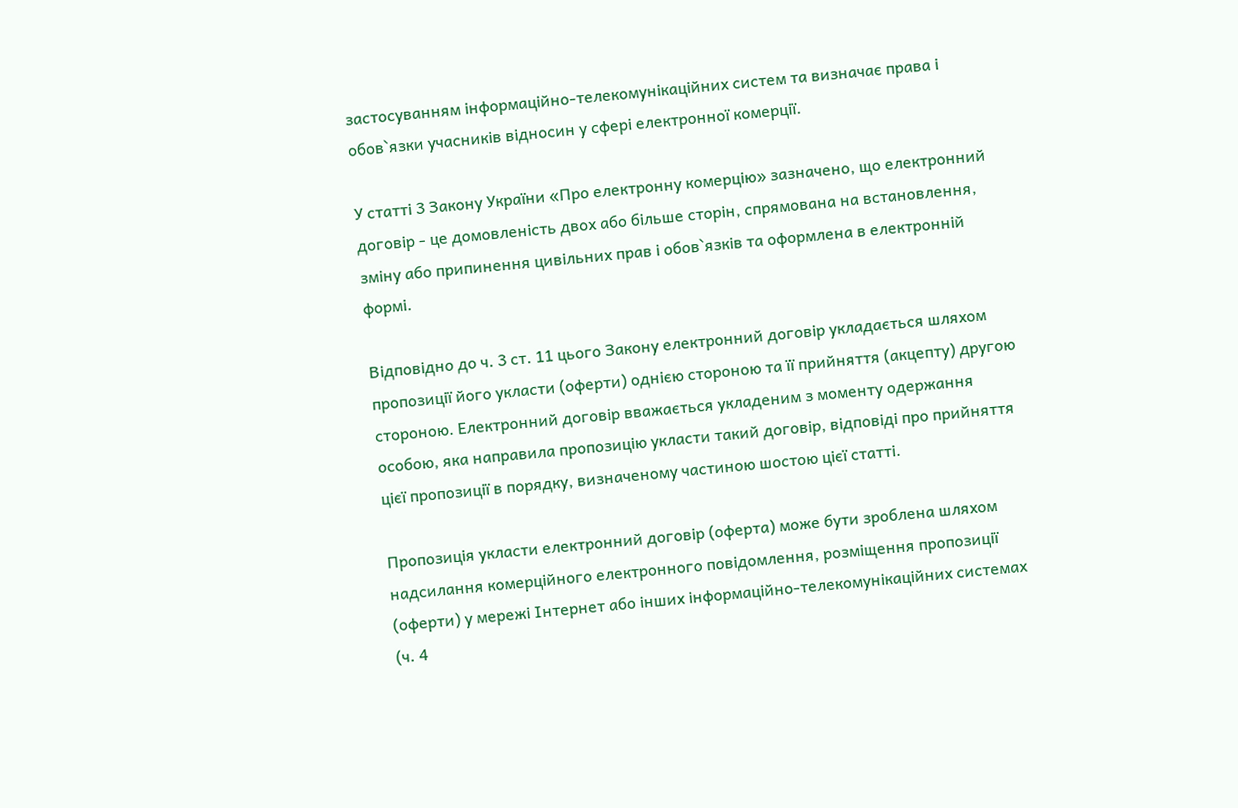застосуванням інформаційно-телекомунікаційних систем та визначає права і обов`язки учасників відносин у сфері електронної комерції.

У статті 3 Закону України «Про електронну комерцію» зазначено, що електронний договір - це домовленість двох або більше сторін, спрямована на встановлення, зміну або припинення цивільних прав і обов`язків та оформлена в електронній формі.

Відповідно до ч. 3 ст. 11 цього Закону електронний договір укладається шляхом пропозиції його укласти (оферти) однією стороною та її прийняття (акцепту) другою стороною. Електронний договір вважається укладеним з моменту одержання особою, яка направила пропозицію укласти такий договір, відповіді про прийняття цієї пропозиції в порядку, визначеному частиною шостою цієї статті.

Пропозиція укласти електронний договір (оферта) може бути зроблена шляхом надсилання комерційного електронного повідомлення, розміщення пропозиції (оферти) у мережі Інтернет або інших інформаційно-телекомунікаційних системах (ч. 4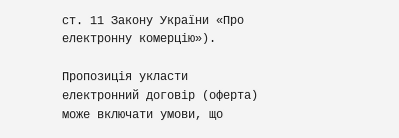ст. 11 Закону України «Про електронну комерцію»).

Пропозиція укласти електронний договір (оферта) може включати умови, що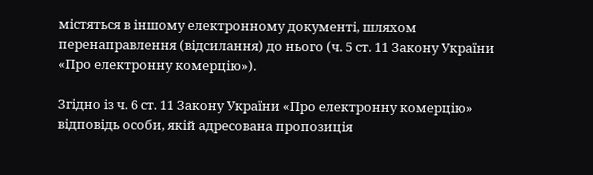містяться в іншому електронному документі, шляхом перенаправлення (відсилання) до нього (ч. 5 ст. 11 Закону України «Про електронну комерцію»).

Згідно із ч. 6 ст. 11 Закону України «Про електронну комерцію» відповідь особи, якій адресована пропозиція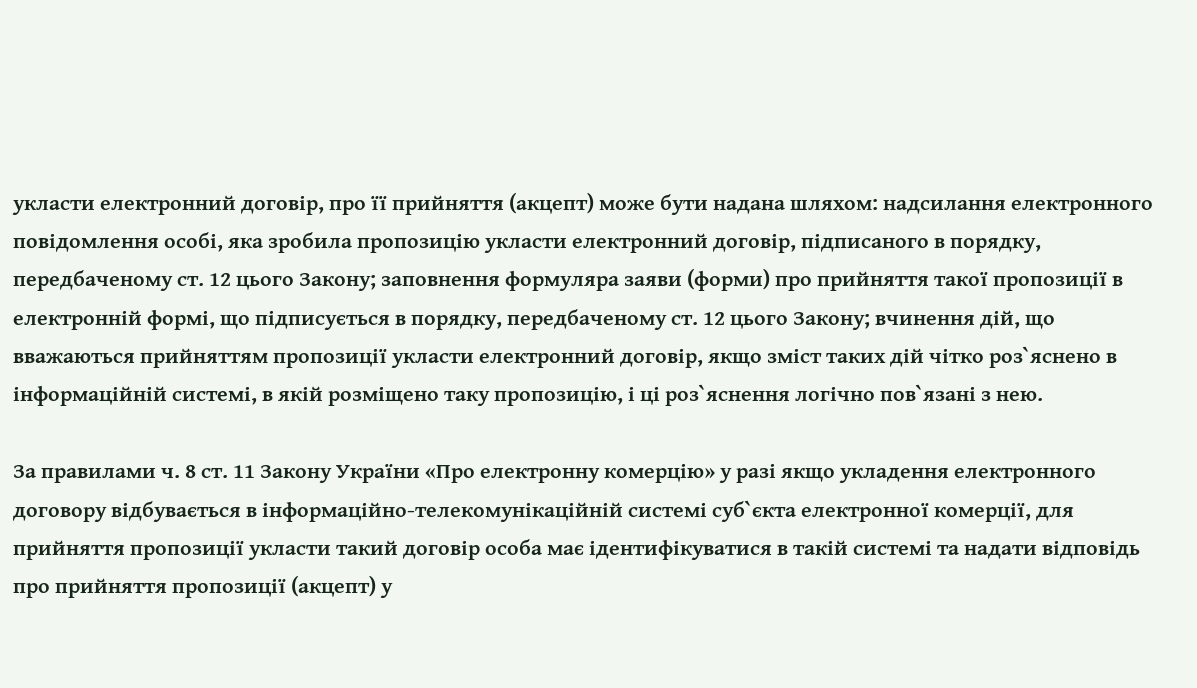укласти електронний договір, про її прийняття (акцепт) може бути надана шляхом: надсилання електронного повідомлення особі, яка зробила пропозицію укласти електронний договір, підписаного в порядку, передбаченому ст. 12 цього Закону; заповнення формуляра заяви (форми) про прийняття такої пропозиції в електронній формі, що підписується в порядку, передбаченому ст. 12 цього Закону; вчинення дій, що вважаються прийняттям пропозиції укласти електронний договір, якщо зміст таких дій чітко роз`яснено в інформаційній системі, в якій розміщено таку пропозицію, і ці роз`яснення логічно пов`язані з нею.

За правилами ч. 8 ст. 11 Закону України «Про електронну комерцію» у разі якщо укладення електронного договору відбувається в інформаційно-телекомунікаційній системі суб`єкта електронної комерції, для прийняття пропозиції укласти такий договір особа має ідентифікуватися в такій системі та надати відповідь про прийняття пропозиції (акцепт) у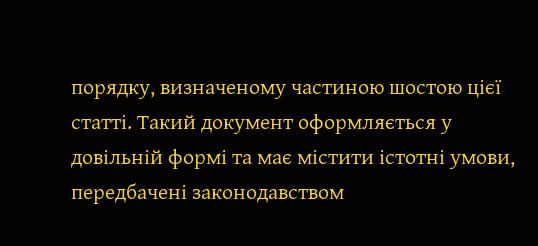порядку, визначеному частиною шостою цієї статті. Такий документ оформляється у довільній формі та має містити істотні умови, передбачені законодавством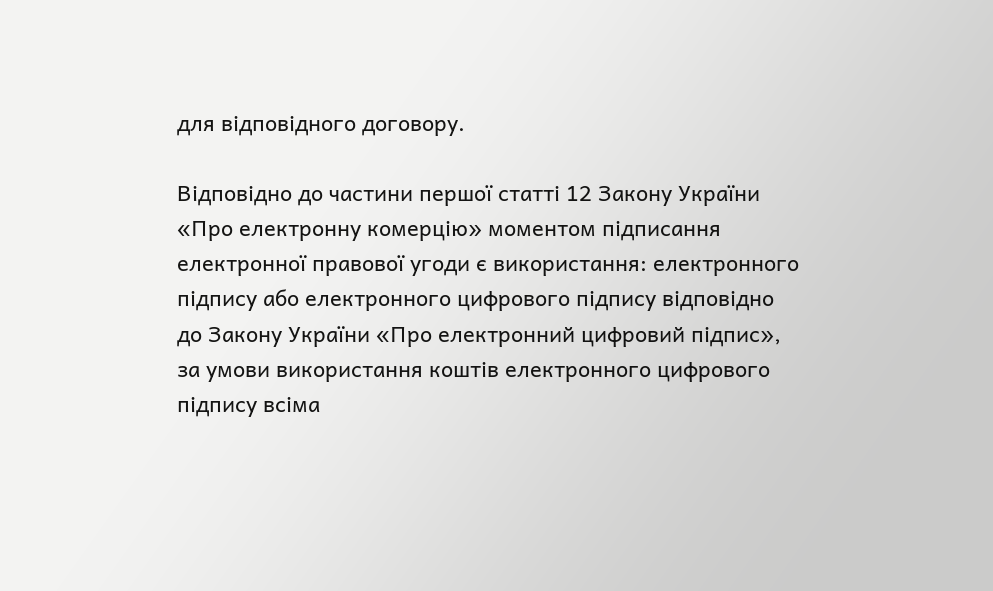для відповідного договору.

Відповідно до частини першої статті 12 Закону України «Про електронну комерцію» моментом підписання електронної правової угоди є використання: електронного підпису або електронного цифрового підпису відповідно до Закону України «Про електронний цифровий підпис», за умови використання коштів електронного цифрового підпису всіма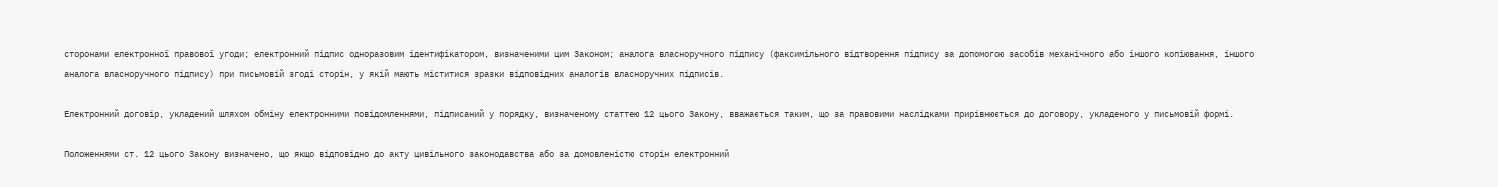сторонами електронної правової угоди; електронний підпис одноразовим ідентифікатором, визначеними цим Законом; аналога власноручного підпису (факсимільного відтворення підпису за допомогою засобів механічного або іншого копіювання, іншого аналога власноручного підпису) при письмовій згоді сторін, у якій мають міститися зразки відповідних аналогів власноручних підписів.

Електронний договір, укладений шляхом обміну електронними повідомленнями, підписаний у порядку, визначеному статтею 12 цього Закону, вважається таким, що за правовими наслідками прирівнюється до договору, укладеного у письмовій формі.

Положеннями ст. 12 цього Закону визначено, що якщо відповідно до акту цивільного законодавства або за домовленістю сторін електронний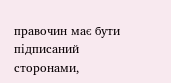правочин має бути підписаний сторонами,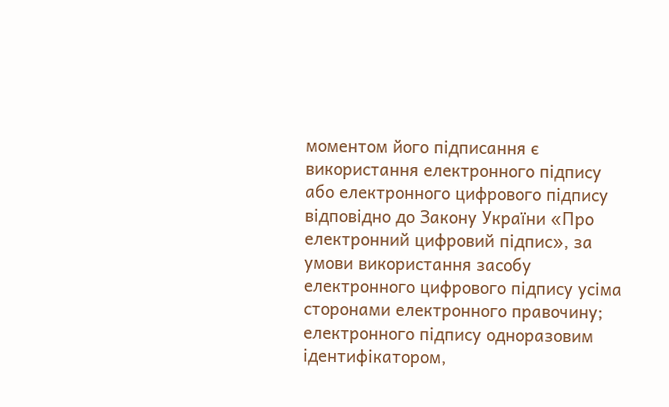моментом його підписання є використання електронного підпису або електронного цифрового підпису відповідно до Закону України «Про електронний цифровий підпис», за умови використання засобу електронного цифрового підпису усіма сторонами електронного правочину; електронного підпису одноразовим ідентифікатором,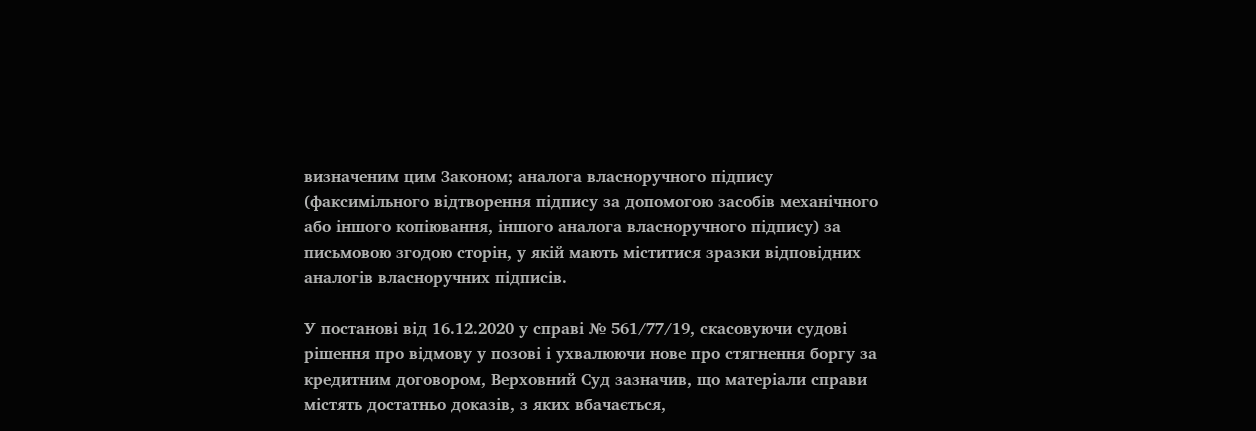визначеним цим Законом; аналога власноручного підпису (факсимільного відтворення підпису за допомогою засобів механічного або іншого копіювання, іншого аналога власноручного підпису) за письмовою згодою сторін, у якій мають міститися зразки відповідних аналогів власноручних підписів.

У постанові від 16.12.2020 у справі № 561/77/19, скасовуючи судові рішення про відмову у позові і ухвалюючи нове про стягнення боргу за кредитним договором, Верховний Суд зазначив, що матеріали справи містять достатньо доказів, з яких вбачається,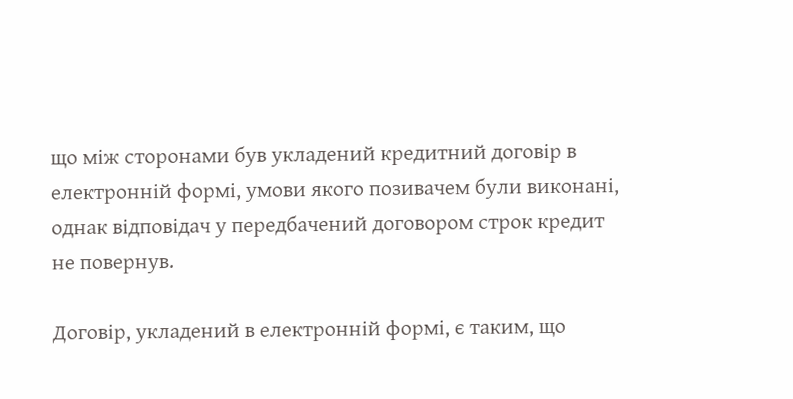що між сторонами був укладений кредитний договір в електронній формі, умови якого позивачем були виконані, однак відповідач у передбачений договором строк кредит не повернув.

Договір, укладений в електронній формі, є таким, що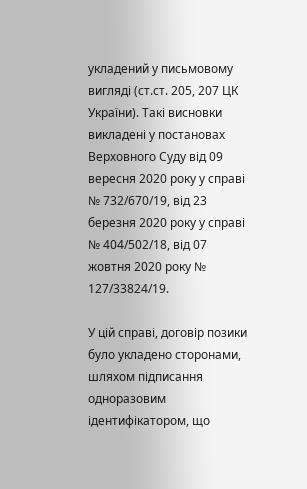укладений у письмовому вигляді (ст.ст. 205, 207 ЦК України). Такі висновки викладені у постановах Верховного Суду від 09 вересня 2020 року у справі № 732/670/19, від 23 березня 2020 року у справі № 404/502/18, від 07 жовтня 2020 року № 127/33824/19.

У цій справі, договір позики було укладено сторонами, шляхом підписання одноразовим ідентифікатором, що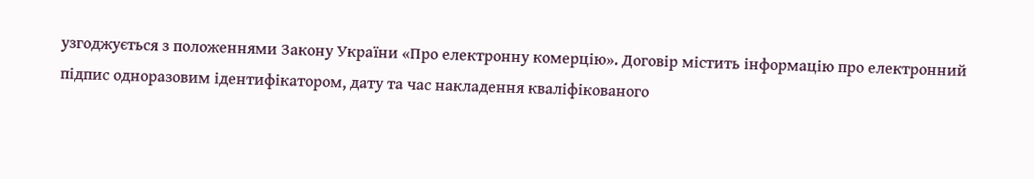узгоджується з положеннями Закону України «Про електронну комерцію». Договір містить інформацію про електронний підпис одноразовим ідентифікатором, дату та час накладення кваліфікованого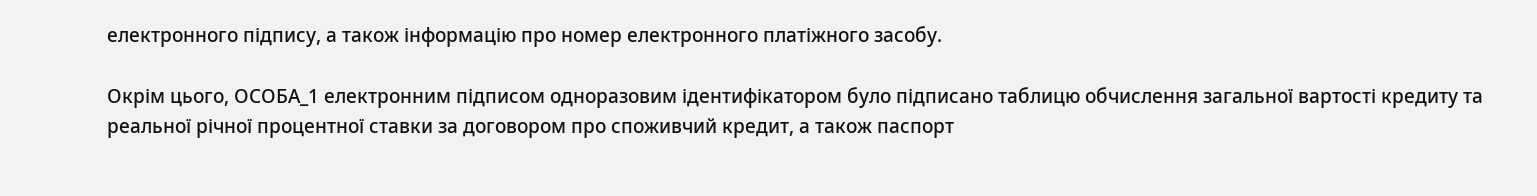електронного підпису, а також інформацію про номер електронного платіжного засобу.

Окрім цього, ОСОБА_1 електронним підписом одноразовим ідентифікатором було підписано таблицю обчислення загальної вартості кредиту та реальної річної процентної ставки за договором про споживчий кредит, а також паспорт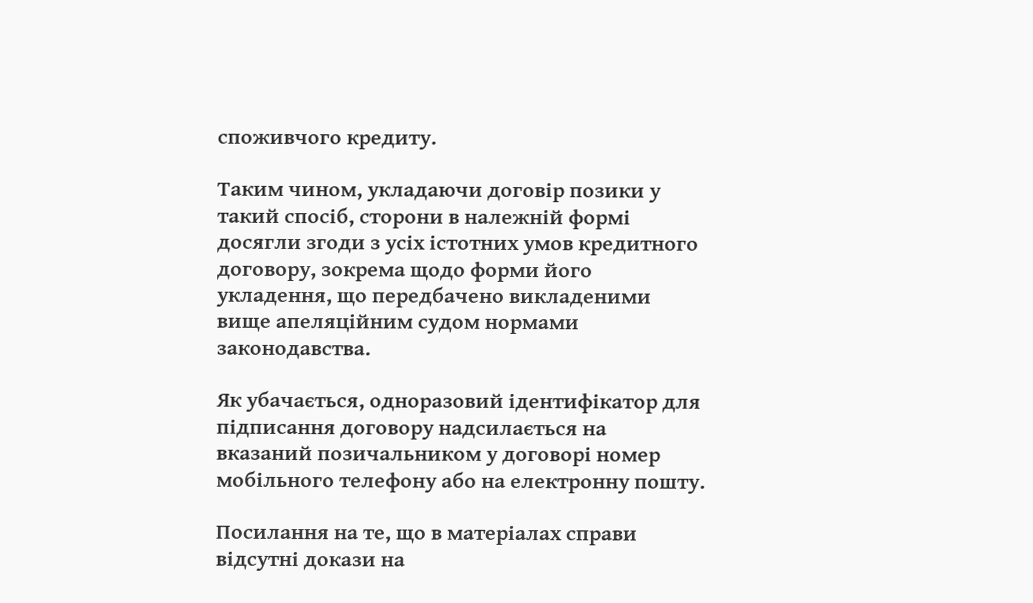споживчого кредиту.

Таким чином, укладаючи договір позики у такий спосіб, сторони в належній формі досягли згоди з усіх істотних умов кредитного договору, зокрема щодо форми його укладення, що передбачено викладеними вище апеляційним судом нормами законодавства.

Як убачається, одноразовий ідентифікатор для підписання договору надсилається на вказаний позичальником у договорі номер мобільного телефону або на електронну пошту.

Посилання на те, що в матеріалах справи відсутні докази на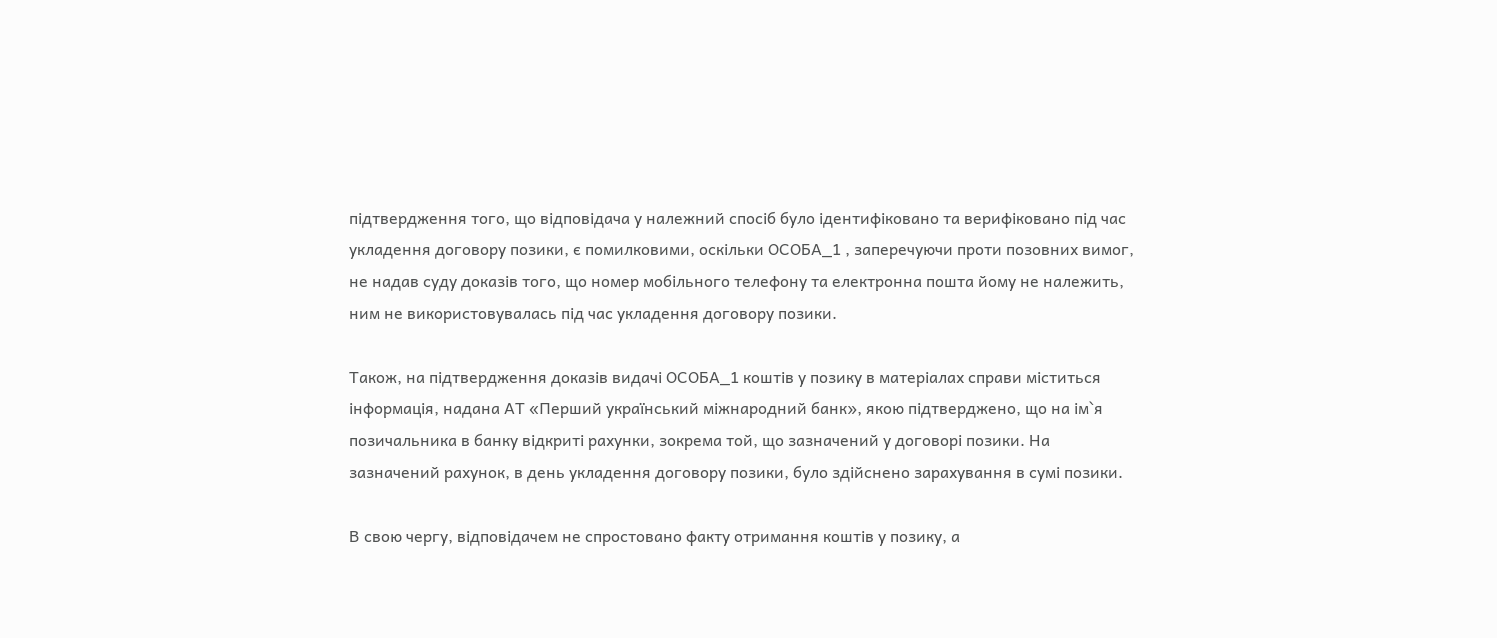підтвердження того, що відповідача у належний спосіб було ідентифіковано та верифіковано під час укладення договору позики, є помилковими, оскільки ОСОБА_1 , заперечуючи проти позовних вимог, не надав суду доказів того, що номер мобільного телефону та електронна пошта йому не належить, ним не використовувалась під час укладення договору позики.

Також, на підтвердження доказів видачі ОСОБА_1 коштів у позику в матеріалах справи міститься інформація, надана АТ «Перший український міжнародний банк», якою підтверджено, що на ім`я позичальника в банку відкриті рахунки, зокрема той, що зазначений у договорі позики. На зазначений рахунок, в день укладення договору позики, було здійснено зарахування в сумі позики.

В свою чергу, відповідачем не спростовано факту отримання коштів у позику, а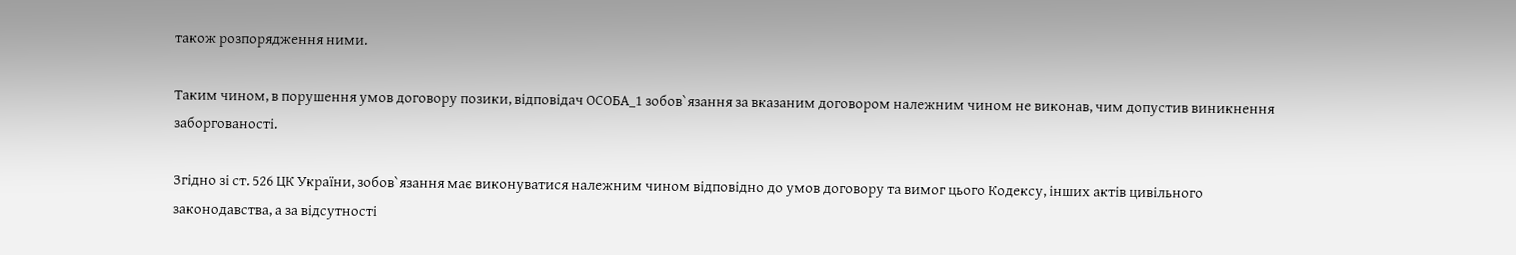також розпорядження ними.

Таким чином, в порушення умов договору позики, відповідач ОСОБА_1 зобов`язання за вказаним договором належним чином не виконав, чим допустив виникнення заборгованості.

Згідно зі ст. 526 ЦК України, зобов`язання має виконуватися належним чином відповідно до умов договору та вимог цього Кодексу, інших актів цивільного законодавства, а за відсутності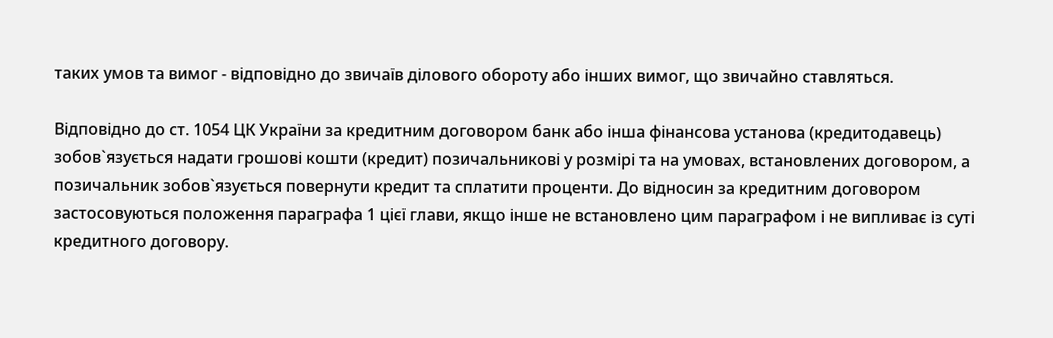таких умов та вимог - відповідно до звичаїв ділового обороту або інших вимог, що звичайно ставляться.

Відповідно до ст. 1054 ЦК України за кредитним договором банк або інша фінансова установа (кредитодавець) зобов`язується надати грошові кошти (кредит) позичальникові у розмірі та на умовах, встановлених договором, а позичальник зобов`язується повернути кредит та сплатити проценти. До відносин за кредитним договором застосовуються положення параграфа 1 цієї глави, якщо інше не встановлено цим параграфом і не випливає із суті кредитного договору.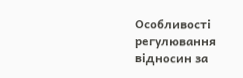Особливості регулювання відносин за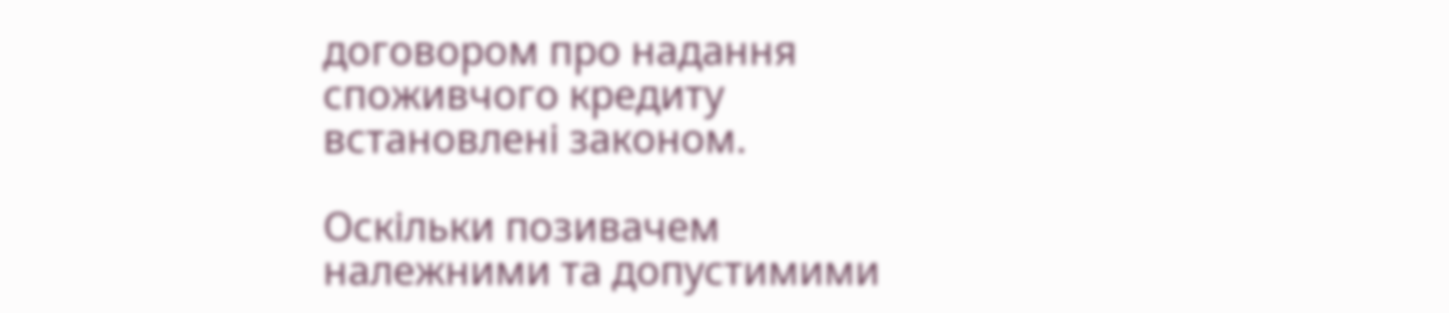договором про надання споживчого кредиту встановлені законом.

Оскільки позивачем належними та допустимими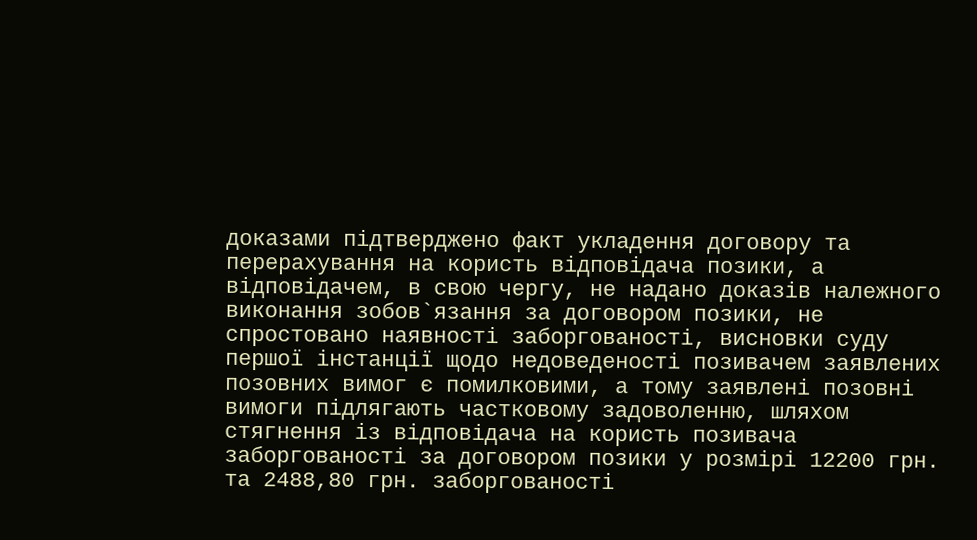доказами підтверджено факт укладення договору та перерахування на користь відповідача позики, а відповідачем, в свою чергу, не надано доказів належного виконання зобов`язання за договором позики, не спростовано наявності заборгованості, висновки суду першої інстанції щодо недоведеності позивачем заявлених позовних вимог є помилковими, а тому заявлені позовні вимоги підлягають частковому задоволенню, шляхом стягнення із відповідача на користь позивача заборгованості за договором позики у розмірі 12200 грн. та 2488,80 грн. заборгованості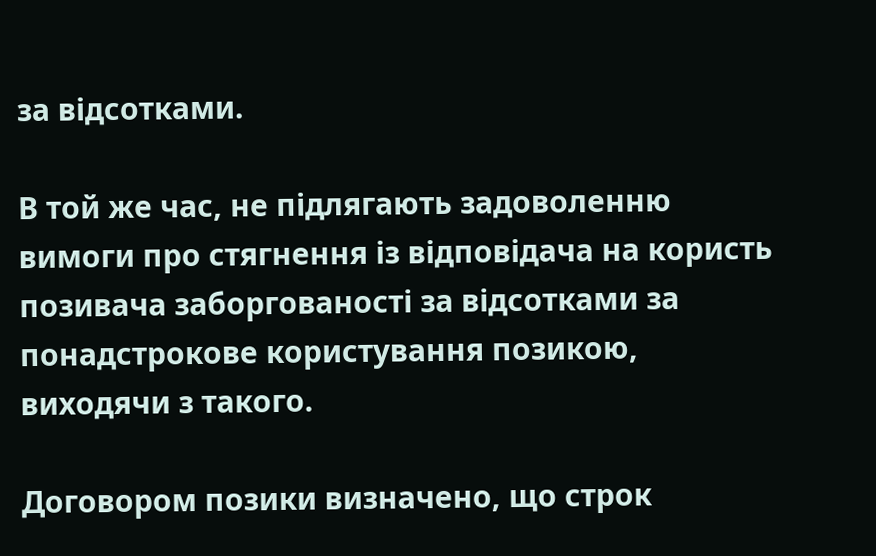за відсотками.

В той же час, не підлягають задоволенню вимоги про стягнення із відповідача на користь позивача заборгованості за відсотками за понадстрокове користування позикою, виходячи з такого.

Договором позики визначено, що строк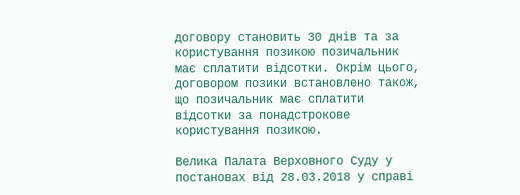договору становить 30 днів та за користування позикою позичальник має сплатити відсотки. Окрім цього, договором позики встановлено також, що позичальник має сплатити відсотки за понадстрокове користування позикою.

Велика Палата Верховного Суду у постановах від 28.03.2018 у справі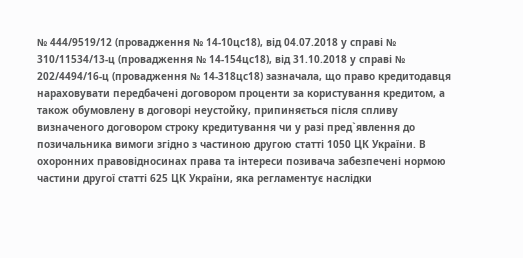№ 444/9519/12 (провадження № 14-10цс18), від 04.07.2018 у справі № 310/11534/13-ц (провадження № 14-154цс18), від 31.10.2018 у справі № 202/4494/16-ц (провадження № 14-318цс18) зазначала, що право кредитодавця нараховувати передбачені договором проценти за користування кредитом, а також обумовлену в договорі неустойку, припиняється після спливу визначеного договором строку кредитування чи у разі пред`явлення до позичальника вимоги згідно з частиною другою статті 1050 ЦК України. В охоронних правовідносинах права та інтереси позивача забезпечені нормою частини другої статті 625 ЦК України, яка регламентує наслідки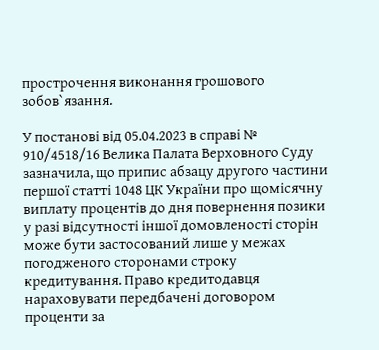прострочення виконання грошового зобов`язання.

У постанові від 05.04.2023 в справі № 910/4518/16 Велика Палата Верховного Суду зазначила, що припис абзацу другого частини першої статті 1048 ЦК України про щомісячну виплату процентів до дня повернення позики у разі відсутності іншої домовленості сторін може бути застосований лише у межах погодженого сторонами строку кредитування. Право кредитодавця нараховувати передбачені договором проценти за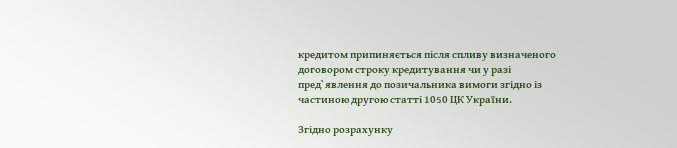кредитом припиняється після спливу визначеного договором строку кредитування чи у разі пред`явлення до позичальника вимоги згідно із частиною другою статті 1050 ЦК України.

Згідно розрахунку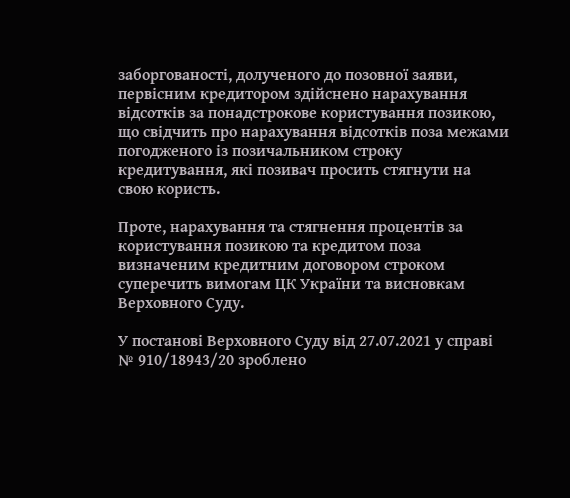заборгованості, долученого до позовної заяви, первісним кредитором здійснено нарахування відсотків за понадстрокове користування позикою, що свідчить про нарахування відсотків поза межами погодженого із позичальником строку кредитування, які позивач просить стягнути на свою користь.

Проте, нарахування та стягнення процентів за користування позикою та кредитом поза визначеним кредитним договором строком суперечить вимогам ЦК України та висновкам Верховного Суду.

У постанові Верховного Суду від 27.07.2021 у справі № 910/18943/20 зроблено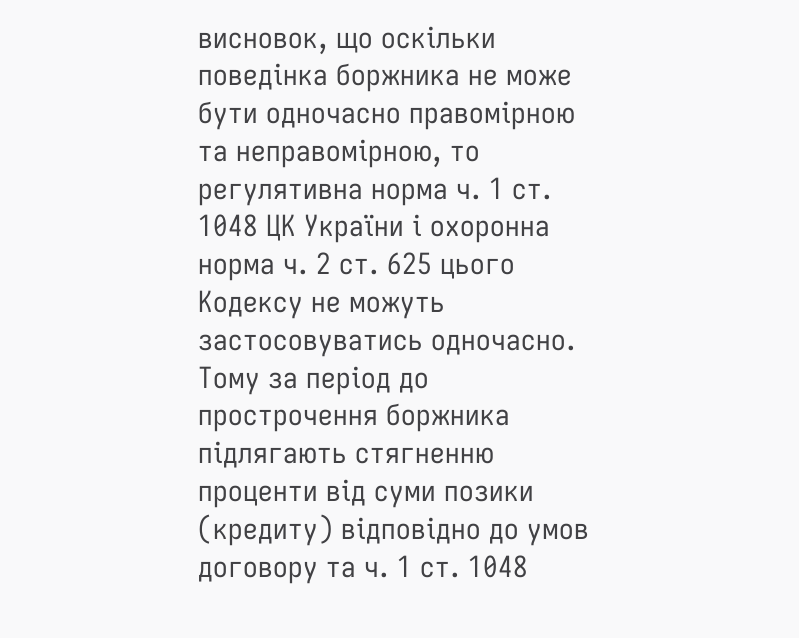висновок, що оскільки поведінка боржника не може бути одночасно правомірною та неправомірною, то регулятивна норма ч. 1 ст. 1048 ЦК України і охоронна норма ч. 2 ст. 625 цього Кодексу не можуть застосовуватись одночасно. Тому за період до прострочення боржника підлягають стягненню проценти від суми позики (кредиту) відповідно до умов договору та ч. 1 ст. 1048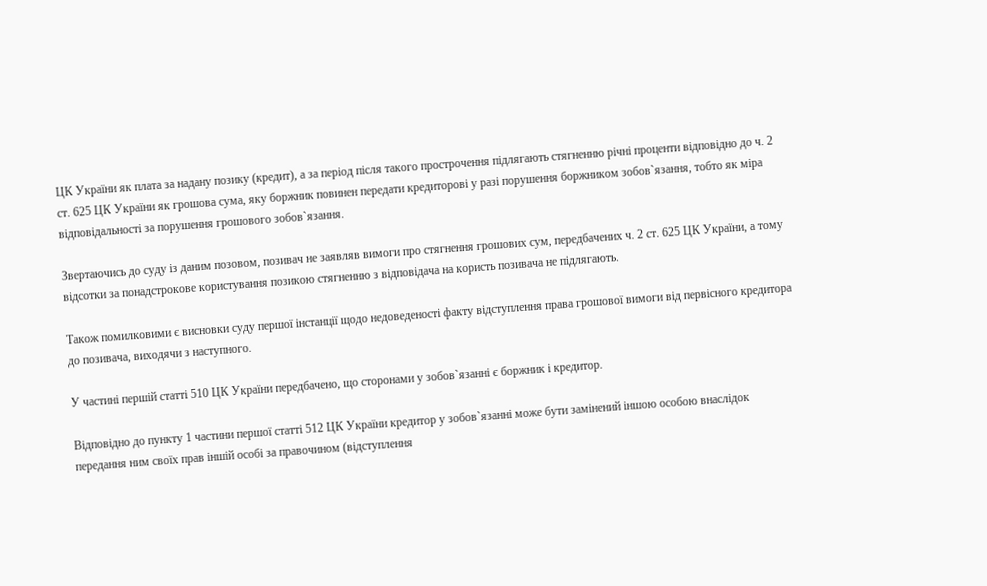ЦК України як плата за надану позику (кредит), а за період після такого прострочення підлягають стягненню річні проценти відповідно до ч. 2 ст. 625 ЦК України як грошова сума, яку боржник повинен передати кредиторові у разі порушення боржником зобов`язання, тобто як міра відповідальності за порушення грошового зобов`язання.

Звертаючись до суду із даним позовом, позивач не заявляв вимоги про стягнення грошових сум, передбачених ч. 2 ст. 625 ЦК України, а тому відсотки за понадстрокове користування позикою стягненню з відповідача на користь позивача не підлягають.

Також помилковими є висновки суду першої інстанції щодо недоведеності факту відступлення права грошової вимоги від первісного кредитора до позивача, виходячи з наступного.

У частині першій статті 510 ЦК України передбачено, що сторонами у зобов`язанні є боржник і кредитор.

Відповідно до пункту 1 частини першої статті 512 ЦК України кредитор у зобов`язанні може бути замінений іншою особою внаслідок передання ним своїх прав іншій особі за правочином (відступлення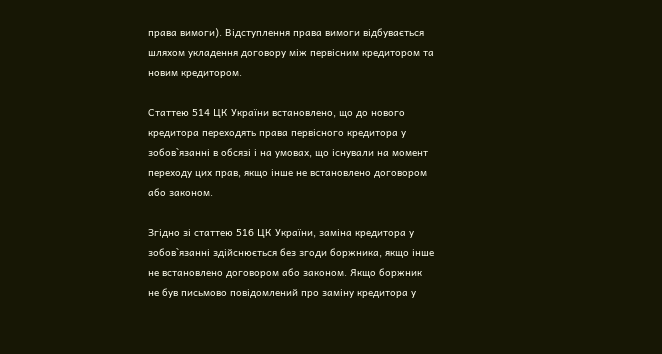права вимоги). Відступлення права вимоги відбувається шляхом укладення договору між первісним кредитором та новим кредитором.

Статтею 514 ЦК України встановлено, що до нового кредитора переходять права первісного кредитора у зобов`язанні в обсязі і на умовах, що існували на момент переходу цих прав, якщо інше не встановлено договором або законом.

Згідно зі статтею 516 ЦК України, заміна кредитора у зобов`язанні здійснюється без згоди боржника, якщо інше не встановлено договором або законом. Якщо боржник не був письмово повідомлений про заміну кредитора у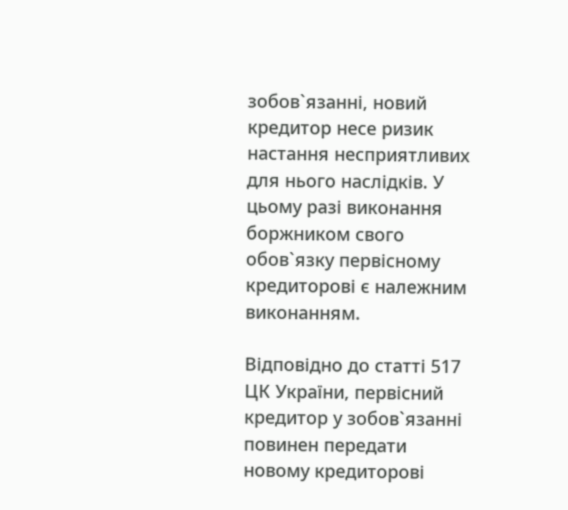зобов`язанні, новий кредитор несе ризик настання несприятливих для нього наслідків. У цьому разі виконання боржником свого обов`язку первісному кредиторові є належним виконанням.

Відповідно до статті 517 ЦК України, первісний кредитор у зобов`язанні повинен передати новому кредиторові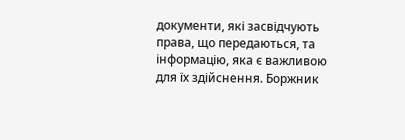документи, які засвідчують права, що передаються, та інформацію, яка є важливою для їх здійснення. Боржник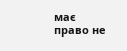має право не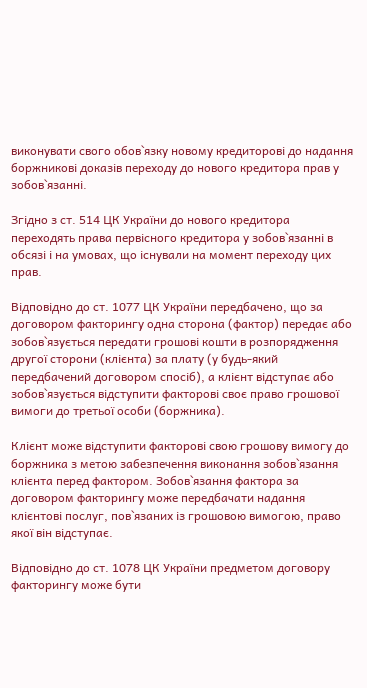виконувати свого обов`язку новому кредиторові до надання боржникові доказів переходу до нового кредитора прав у зобов`язанні.

Згідно з ст. 514 ЦК України до нового кредитора переходять права первісного кредитора у зобов`язанні в обсязі і на умовах, що існували на момент переходу цих прав.

Відповідно до ст. 1077 ЦК України передбачено, що за договором факторингу одна сторона (фактор) передає або зобов`язується передати грошові кошти в розпорядження другої сторони (клієнта) за плату (у будь-який передбачений договором спосіб), а клієнт відступає або зобов`язується відступити факторові своє право грошової вимоги до третьої особи (боржника).

Клієнт може відступити факторові свою грошову вимогу до боржника з метою забезпечення виконання зобов`язання клієнта перед фактором. Зобов`язання фактора за договором факторингу може передбачати надання клієнтові послуг, пов`язаних із грошовою вимогою, право якої він відступає.

Відповідно до ст. 1078 ЦК України предметом договору факторингу може бути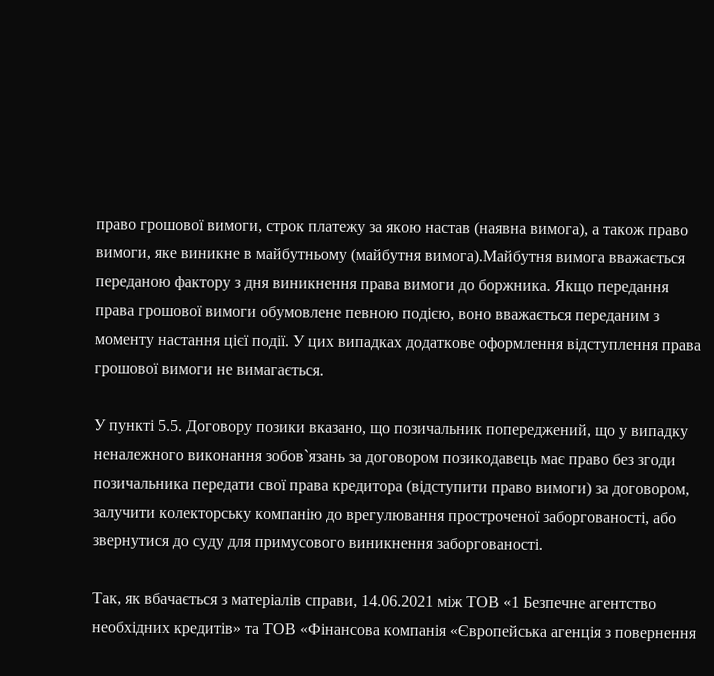право грошової вимоги, строк платежу за якою настав (наявна вимога), а також право вимоги, яке виникне в майбутньому (майбутня вимога).Майбутня вимога вважається переданою фактору з дня виникнення права вимоги до боржника. Якщо передання права грошової вимоги обумовлене певною подією, воно вважається переданим з моменту настання цієї події. У цих випадках додаткове оформлення відступлення права грошової вимоги не вимагається.

У пункті 5.5. Договору позики вказано, що позичальник попереджений, що у випадку неналежного виконання зобов`язань за договором позикодавець має право без згоди позичальника передати свої права кредитора (відступити право вимоги) за договором, залучити колекторську компанію до врегулювання простроченої заборгованості, або звернутися до суду для примусового виникнення заборгованості.

Так, як вбачається з матеріалів справи, 14.06.2021 між ТОВ «1 Безпечне агентство необхідних кредитів» та ТОВ «Фінансова компанія «Європейська агенція з повернення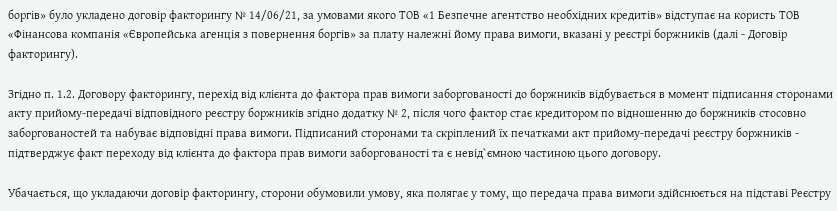боргів» було укладено договір факторингу № 14/06/21, за умовами якого ТОВ «1 Безпечне агентство необхідних кредитів» відступає на користь ТОВ «Фінансова компанія «Європейська агенція з повернення боргів» за плату належні йому права вимоги, вказані у реєстрі боржників (далі - Договір факторингу).

Згідно п. 1.2. Договору факторингу, перехід від клієнта до фактора прав вимоги заборгованості до боржників відбувається в момент підписання сторонами акту прийому-передачі відповідного реєстру боржників згідно додатку № 2, після чого фактор стає кредитором по відношенню до боржників стосовно заборгованостей та набуває відповідні права вимоги. Підписаний сторонами та скріплений їх печатками акт прийому-передачі реєстру боржників - підтверджує факт переходу від клієнта до фактора прав вимоги заборгованості та є невід`ємною частиною цього договору.

Убачається, що укладаючи договір факторингу, сторони обумовили умову, яка полягає у тому, що передача права вимоги здійснюється на підставі Реєстру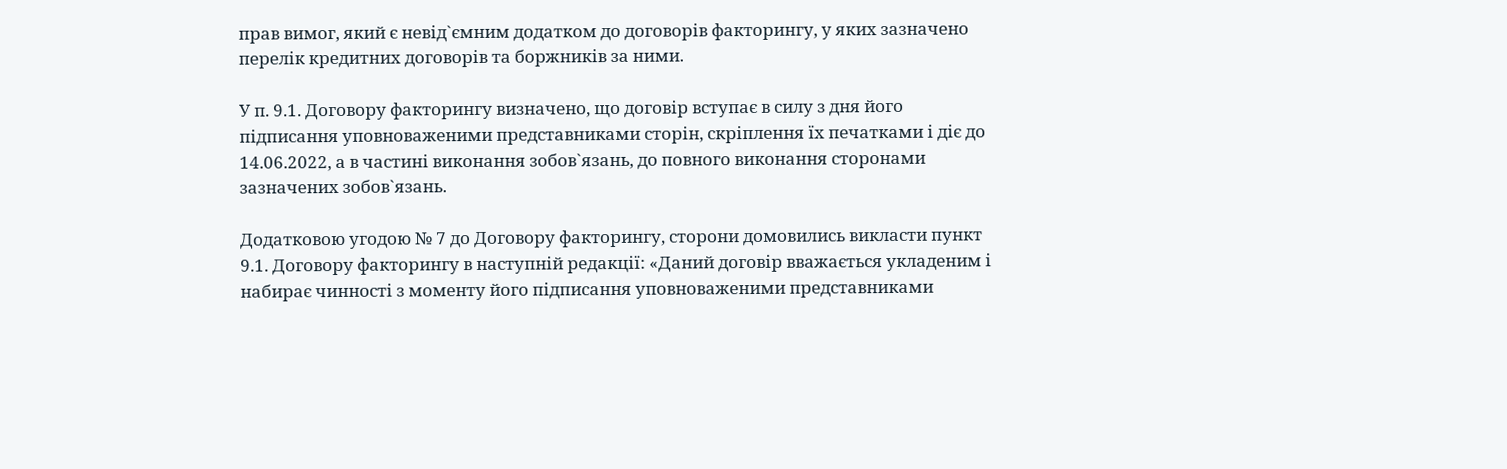прав вимог, який є невід`ємним додатком до договорів факторингу, у яких зазначено перелік кредитних договорів та боржників за ними.

У п. 9.1. Договору факторингу визначено, що договір вступає в силу з дня його підписання уповноваженими представниками сторін, скріплення їх печатками і діє до 14.06.2022, а в частині виконання зобов`язань, до повного виконання сторонами зазначених зобов`язань.

Додатковою угодою № 7 до Договору факторингу, сторони домовились викласти пункт 9.1. Договору факторингу в наступній редакції: «Даний договір вважається укладеним і набирає чинності з моменту його підписання уповноваженими представниками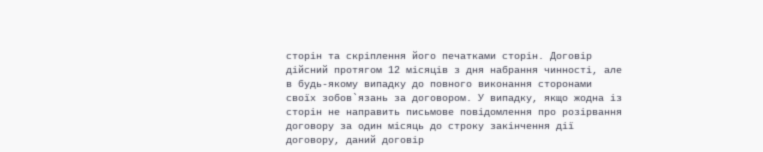сторін та скріплення його печатками сторін. Договір дійсний протягом 12 місяців з дня набрання чинності, але в будь-якому випадку до повного виконання сторонами своїх зобов`язань за договором. У випадку, якщо жодна із сторін не направить письмове повідомлення про розірвання договору за один місяць до строку закінчення дії договору, даний договір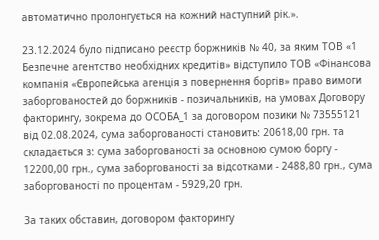автоматично пролонгується на кожний наступний рік.».

23.12.2024 було підписано реєстр боржників № 40, за яким ТОВ «1 Безпечне агентство необхідних кредитів» відступило ТОВ «Фінансова компанія «Європейська агенція з повернення боргів» право вимоги заборгованостей до боржників - позичальників, на умовах Договору факторингу, зокрема до ОСОБА_1 за договором позики № 73555121 від 02.08.2024, сума заборгованості становить: 20618,00 грн. та складається з: сума заборгованості за основною сумою боргу - 12200,00 грн., сума заборгованості за відсотками - 2488,80 грн., сума заборгованості по процентам - 5929,20 грн.

За таких обставин, договором факторингу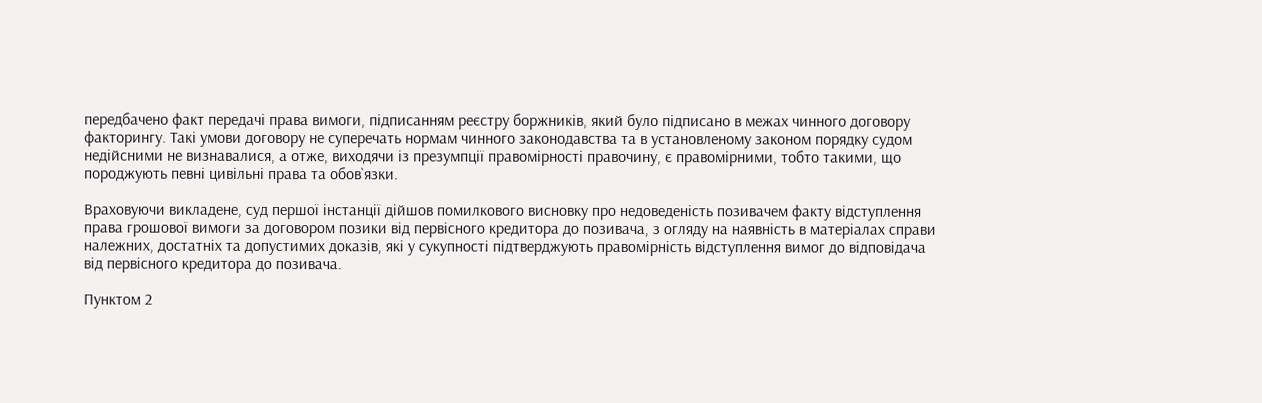передбачено факт передачі права вимоги, підписанням реєстру боржників, який було підписано в межах чинного договору факторингу. Такі умови договору не суперечать нормам чинного законодавства та в установленому законом порядку судом недійсними не визнавалися, а отже, виходячи із презумпції правомірності правочину, є правомірними, тобто такими, що породжують певні цивільні права та обов`язки.

Враховуючи викладене, суд першої інстанції дійшов помилкового висновку про недоведеність позивачем факту відступлення права грошової вимоги за договором позики від первісного кредитора до позивача, з огляду на наявність в матеріалах справи належних, достатніх та допустимих доказів, які у сукупності підтверджують правомірність відступлення вимог до відповідача від первісного кредитора до позивача.

Пунктом 2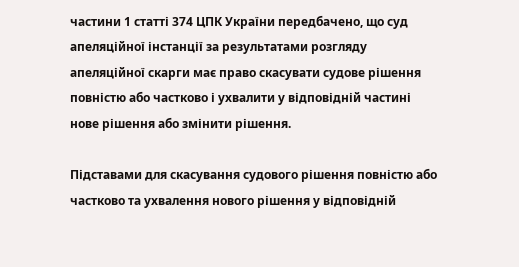частини 1 статті 374 ЦПК України передбачено, що суд апеляційної інстанції за результатами розгляду апеляційної скарги має право скасувати судове рішення повністю або частково і ухвалити у відповідній частині нове рішення або змінити рішення.

Підставами для скасування судового рішення повністю або частково та ухвалення нового рішення у відповідній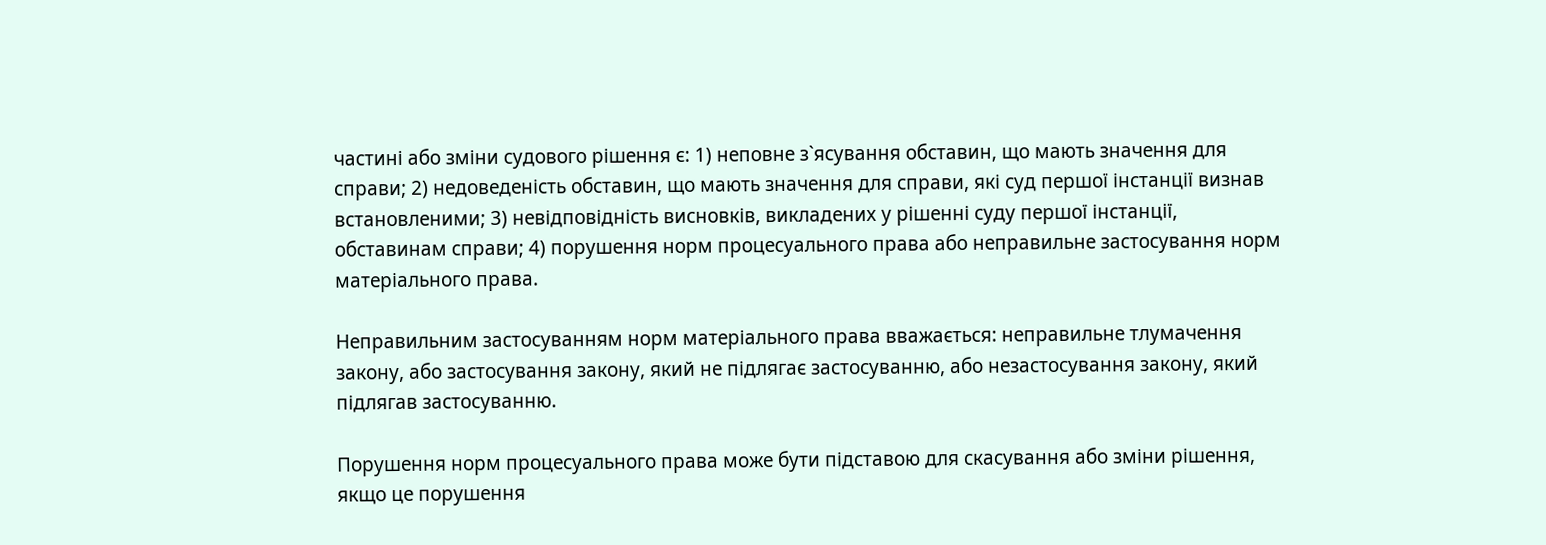частині або зміни судового рішення є: 1) неповне з`ясування обставин, що мають значення для справи; 2) недоведеність обставин, що мають значення для справи, які суд першої інстанції визнав встановленими; 3) невідповідність висновків, викладених у рішенні суду першої інстанції, обставинам справи; 4) порушення норм процесуального права або неправильне застосування норм матеріального права.

Неправильним застосуванням норм матеріального права вважається: неправильне тлумачення закону, або застосування закону, який не підлягає застосуванню, або незастосування закону, який підлягав застосуванню.

Порушення норм процесуального права може бути підставою для скасування або зміни рішення, якщо це порушення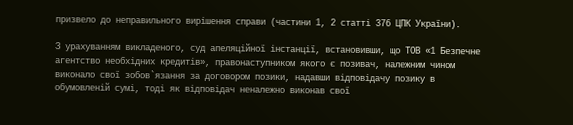призвело до неправильного вирішення справи (частини 1, 2 статті 376 ЦПК України).

З урахуванням викладеного, суд апеляційної інстанції, встановивши, що ТОВ «1 Безпечне агентство необхідних кредитів», правонаступником якого є позивач, належним чином виконало свої зобов`язання за договором позики, надавши відповідачу позику в обумовленій сумі, тоді як відповідач неналежно виконав свої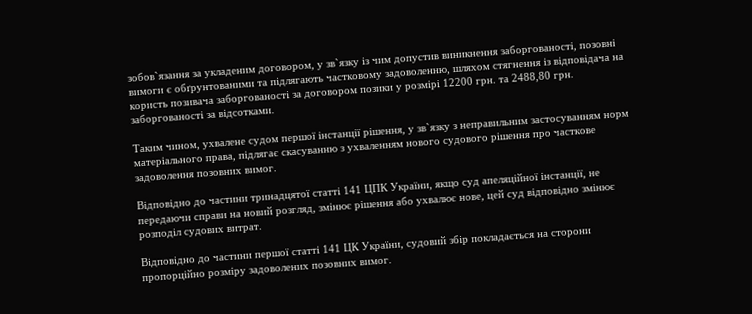зобов`язання за укладеним договором, у зв`язку із чим допустив виникнення заборгованості, позовні вимоги є обґрунтованими та підлягають частковому задоволенню, шляхом стягнення із відповідача на користь позивача заборгованості за договором позики у розмірі 12200 грн. та 2488,80 грн. заборгованості за відсотками.

Таким чином, ухвалене судом першої інстанції рішення, у зв`язку з неправильним застосуванням норм матеріального права, підлягає скасуванню з ухваленням нового судового рішення про часткове задоволення позовних вимог.

Відповідно до частини тринадцятої статті 141 ЦПК України, якщо суд апеляційної інстанції, не передаючи справи на новий розгляд, змінює рішення або ухвалює нове, цей суд відповідно змінює розподіл судових витрат.

Відповідно до частини першої статті 141 ЦК України, судовий збір покладається на сторони пропорційно розміру задоволених позовних вимог.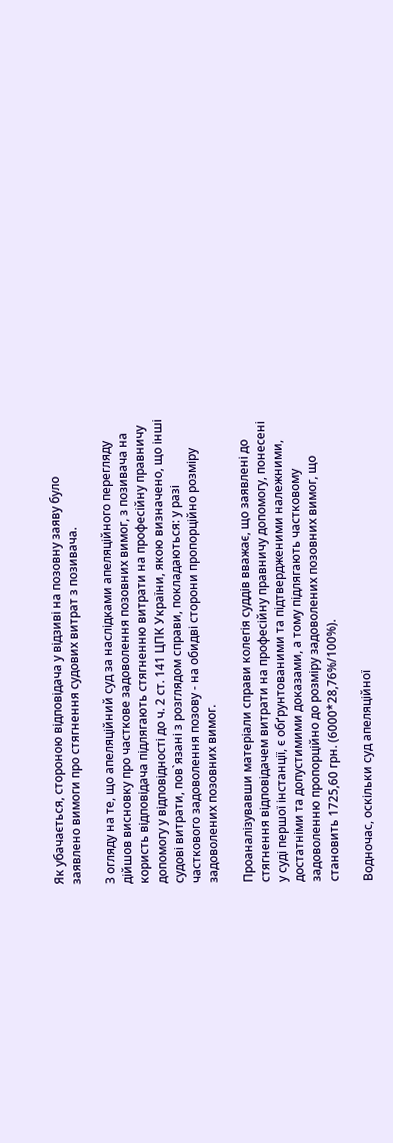Як убачається, стороною відповідача у відзиві на позовну заяву було заявлено вимоги про стягнення судових витрат з позивача.

З огляду на те, що апеляційний суд за наслідками апеляційного перегляду дійшов висновку про часткове задоволення позовних вимог, з позивача на користь відповідача підлягають стягненню витрати на професійну правничу допомогу у відповідності до ч. 2 ст. 141 ЦПК України, якою визначено, що інші судові витрати, пов`язані з розглядом справи, покладаються: у разі часткового задоволення позову - на обидві сторони пропорційно розміру задоволених позовних вимог.

Проаналізувавши матеріали справи колегія суддів вважає, що заявлені до стягнення відповідачем витрати на професійну правничу допомогу, понесені у суді першої інстанції, є обґрунтованими та підтвердженими належними, достатніми та допустимими доказами, а тому підлягають частковому задоволенню пропорційно до розміру задоволених позовних вимог, що становить 1725,60 грн. (6000*28,76%/100%).

Водночас, оскільки суд апеляційної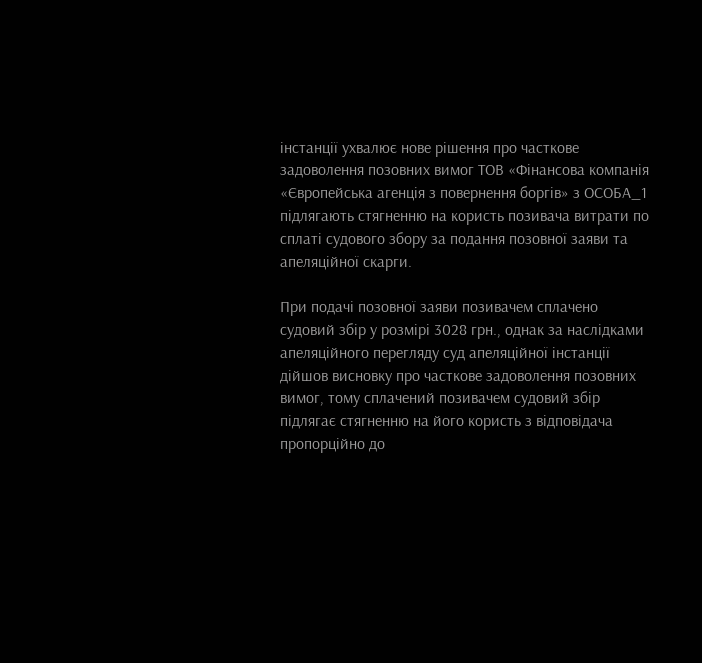інстанції ухвалює нове рішення про часткове задоволення позовних вимог ТОВ «Фінансова компанія «Європейська агенція з повернення боргів» з ОСОБА_1 підлягають стягненню на користь позивача витрати по сплаті судового збору за подання позовної заяви та апеляційної скарги.

При подачі позовної заяви позивачем сплачено судовий збір у розмірі 3028 грн., однак за наслідками апеляційного перегляду суд апеляційної інстанції дійшов висновку про часткове задоволення позовних вимог, тому сплачений позивачем судовий збір підлягає стягненню на його користь з відповідача пропорційно до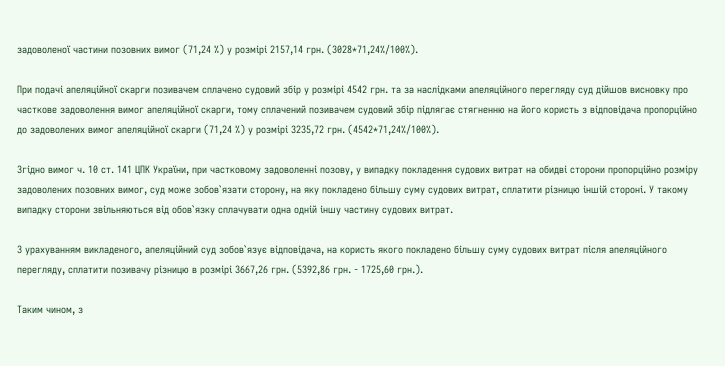задоволеної частини позовних вимог (71,24 %) у розмірі 2157,14 грн. (3028*71,24%/100%).

При подачі апеляційної скарги позивачем сплачено судовий збір у розмірі 4542 грн. та за наслідками апеляційного перегляду суд дійшов висновку про часткове задоволення вимог апеляційної скарги, тому сплачений позивачем судовий збір підлягає стягненню на його користь з відповідача пропорційно до задоволених вимог апеляційної скарги (71,24 %) у розмірі 3235,72 грн. (4542*71,24%/100%).

Згідно вимог ч. 10 ст. 141 ЦПК України, при частковому задоволенні позову, у випадку покладення судових витрат на обидві сторони пропорційно розміру задоволених позовних вимог, суд може зобов`язати сторону, на яку покладено більшу суму судових витрат, сплатити різницю іншій стороні. У такому випадку сторони звільняються від обов`язку сплачувати одна одній іншу частину судових витрат.

З урахуванням викладеного, апеляційний суд зобов`язує відповідача, на користь якого покладено більшу суму судових витрат після апеляційного перегляду, сплатити позивачу різницю в розмірі 3667,26 грн. (5392,86 грн. - 1725,60 грн.).

Таким чином, з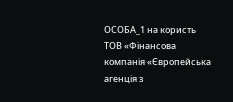ОСОБА_1 на користь ТОВ «Фінансова компанія «Європейська агенція з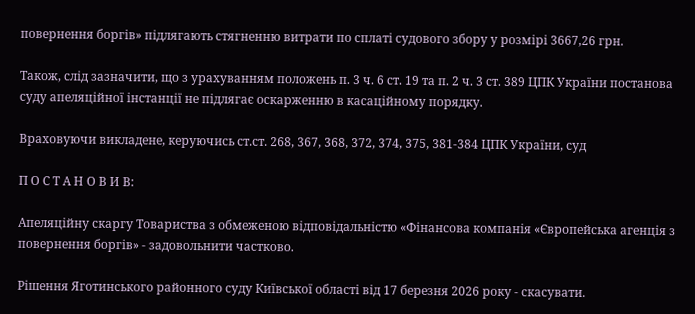повернення боргів» підлягають стягненню витрати по сплаті судового збору у розмірі 3667,26 грн.

Також, слід зазначити, що з урахуванням положень п. 3 ч. 6 ст. 19 та п. 2 ч. 3 ст. 389 ЦПК України постанова суду апеляційної інстанції не підлягає оскарженню в касаційному порядку.

Враховуючи викладене, керуючись ст.ст. 268, 367, 368, 372, 374, 375, 381-384 ЦПК України, суд

П О С Т А Н О В И В:

Апеляційну скаргу Товариства з обмеженою відповідальністю «Фінансова компанія «Європейська агенція з повернення боргів» - задовольнити частково.

Рішення Яготинського районного суду Київської області від 17 березня 2026 року - скасувати.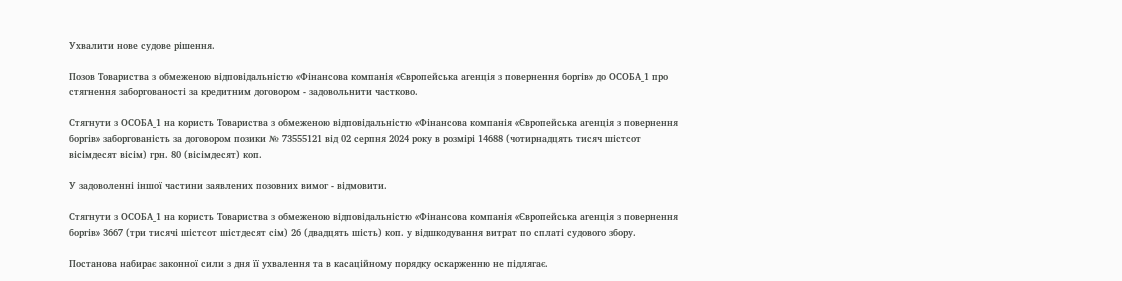Ухвалити нове судове рішення.

Позов Товариства з обмеженою відповідальністю «Фінансова компанія «Європейська агенція з повернення боргів» до ОСОБА_1 про стягнення заборгованості за кредитним договором - задовольнити частково.

Стягнути з ОСОБА_1 на користь Товариства з обмеженою відповідальністю «Фінансова компанія «Європейська агенція з повернення боргів» заборгованість за договором позики № 73555121 від 02 серпня 2024 року в розмірі 14688 (чотирнадцять тисяч шістсот вісімдесят вісім) грн. 80 (вісімдесят) коп.

У задоволенні іншої частини заявлених позовних вимог - відмовити.

Стягнути з ОСОБА_1 на користь Товариства з обмеженою відповідальністю «Фінансова компанія «Європейська агенція з повернення боргів» 3667 (три тисячі шістсот шістдесят сім) 26 (двадцять шість) коп. у відшкодування витрат по сплаті судового збору.

Постанова набирає законної сили з дня її ухвалення та в касаційному порядку оскарженню не підлягає.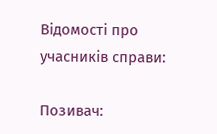Відомості про учасників справи:

Позивач: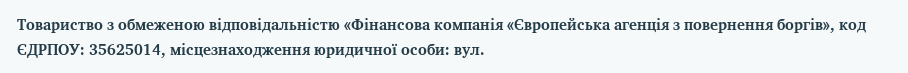Товариство з обмеженою відповідальністю «Фінансова компанія «Європейська агенція з повернення боргів», код ЄДРПОУ: 35625014, місцезнаходження юридичної особи: вул.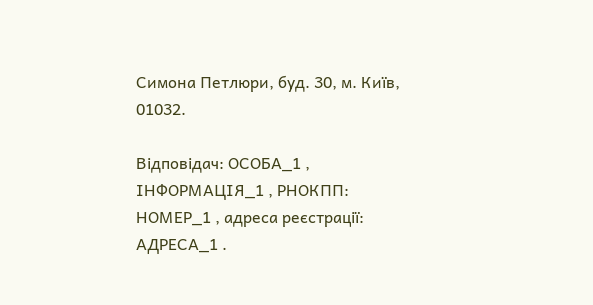Симона Петлюри, буд. 30, м. Київ, 01032.

Відповідач: ОСОБА_1 , ІНФОРМАЦІЯ_1 , РНОКПП: НОМЕР_1 , адреса реєстрації: АДРЕСА_1 .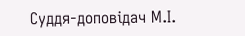Суддя-доповідач М.І.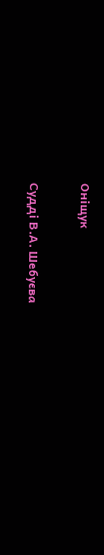Оніщук

Судді В.А. Шебуєва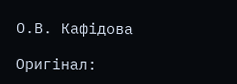О.В. Кафідова

Оригінал: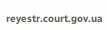reyestr.court.gov.ua